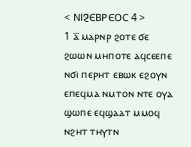< ⲚⲒⳈⲈⲂⲢⲈⲞⲤ 4 >
1 ⲁ̅ ⲙⲁⲣⲛⲣ ϩⲟⲧⲉ ϭⲉ ϩⲱⲱⲛ ⲙⲏⲡⲟⲧⲉ ⲁϥⲥⲉⲉⲡⲉ ⲛϭⲓ ⲡⲉⲣⲏⲧ ⲉⲃⲱⲕ ⲉϩⲟⲩⲛ ⲉⲡⲉϥⲙⲁ ⲛⲙⲧⲟⲛ ⲛⲧⲉ ⲟⲩⲁ ϣⲱⲡⲉ ⲉϥϣⲁⲁⲧ ⲙⲙⲟϥ ⲛϩⲏⲧ ⲧⲏⲩⲧⲛ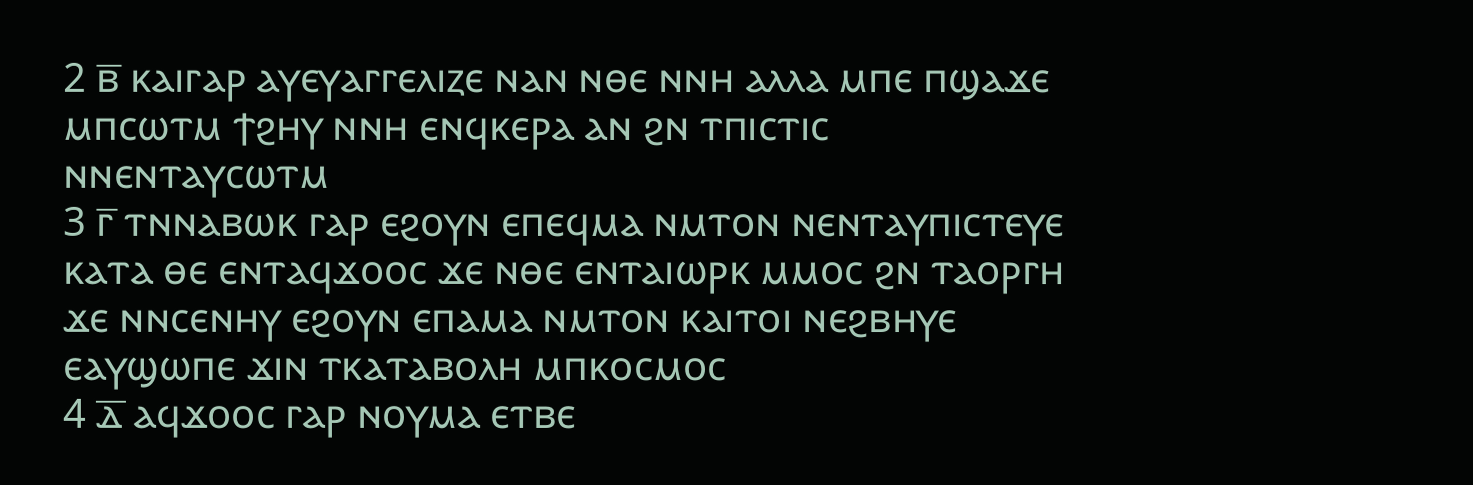2 ⲃ̅ ⲕⲁⲓⲅⲁⲣ ⲁⲩⲉⲩⲁⲅⲅⲉⲗⲓⲍⲉ ⲛⲁⲛ ⲛⲑⲉ ⲛⲛⲏ ⲁⲗⲗⲁ ⲙⲡⲉ ⲡϣⲁϫⲉ ⲙⲡⲥⲱⲧⲙ ϯϩⲏⲩ ⲛⲛⲏ ⲉⲛϥⲕⲉⲣⲁ ⲁⲛ ϩⲛ ⲧⲡⲓⲥⲧⲓⲥ ⲛⲛⲉⲛⲧⲁⲩⲥⲱⲧⲙ
3 ⲅ̅ ⲧⲛⲛⲁⲃⲱⲕ ⲅⲁⲣ ⲉϩⲟⲩⲛ ⲉⲡⲉϥⲙⲁ ⲛⲙⲧⲟⲛ ⲛⲉⲛⲧⲁⲩⲡⲓⲥⲧⲉⲩⲉ ⲕⲁⲧⲁ ⲑⲉ ⲉⲛⲧⲁϥϫⲟⲟⲥ ϫⲉ ⲛⲑⲉ ⲉⲛⲧⲁⲓⲱⲣⲕ ⲙⲙⲟⲥ ϩⲛ ⲧⲁⲟⲣⲅⲏ ϫⲉ ⲛⲛⲥⲉⲛⲏⲩ ⲉϩⲟⲩⲛ ⲉⲡⲁⲙⲁ ⲛⲙⲧⲟⲛ ⲕⲁⲓⲧⲟⲓ ⲛⲉϩⲃⲏⲩⲉ ⲉⲁⲩϣⲱⲡⲉ ϫⲓⲛ ⲧⲕⲁⲧⲁⲃⲟⲗⲏ ⲙⲡⲕⲟⲥⲙⲟⲥ
4 ⲇ̅ ⲁϥϫⲟⲟⲥ ⲅⲁⲣ ⲛⲟⲩⲙⲁ ⲉⲧⲃⲉ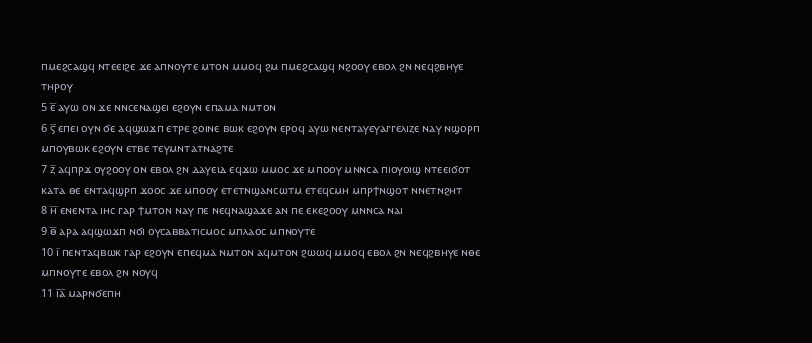ⲡⲙⲉϩⲥⲁϣϥ ⲛⲧⲉⲉⲓϩⲉ ϫⲉ ⲁⲡⲛⲟⲩⲧⲉ ⲙⲧⲟⲛ ⲙⲙⲟϥ ϩⲙ ⲡⲙⲉϩⲥⲁϣϥ ⲛϩⲟⲟⲩ ⲉⲃⲟⲗ ϩⲛ ⲛⲉϥϩⲃⲏⲩⲉ ⲧⲏⲣⲟⲩ
5 ⲉ̅ ⲁⲩⲱ ⲟⲛ ϫⲉ ⲛⲛⲥⲉⲛⲁϣⲉⲓ ⲉϩⲟⲩⲛ ⲉⲡⲁⲙⲁ ⲛⲙⲧⲟⲛ
6 ⲋ̅ ⲉⲡⲉⲓ ⲟⲩⲛ ϭⲉ ⲁϥϣⲱϫⲡ ⲉⲧⲣⲉ ϩⲟⲓⲛⲉ ⲃⲱⲕ ⲉϩⲟⲩⲛ ⲉⲣⲟϥ ⲁⲩⲱ ⲛⲉⲛⲧⲁⲩⲉⲩⲁⲅⲅⲉⲗⲓⲍⲉ ⲛⲁⲩ ⲛϣⲟⲣⲡ ⲙⲡⲟⲩⲃⲱⲕ ⲉϩⲟⲩⲛ ⲉⲧⲃⲉ ⲧⲉⲩⲙⲛⲧⲁⲧⲛⲁϩⲧⲉ
7 ⲍ̅ ⲁϥⲡⲣϫ ⲟⲩϩⲟⲟⲩ ⲟⲛ ⲉⲃⲟⲗ ϩⲛ ⲇⲁⲩⲉⲓⲇ ⲉϥϫⲱ ⲙⲙⲟⲥ ϫⲉ ⲙⲡⲟⲟⲩ ⲙⲛⲛⲥⲁ ⲡⲓⲟⲩⲟⲓϣ ⲛⲧⲉⲉⲓϭⲟⲧ ⲕⲁⲧⲁ ⲑⲉ ⲉⲛⲧⲁϥϣⲣⲡ ϫⲟⲟⲥ ϫⲉ ⲙⲡⲟⲟⲩ ⲉⲧⲉⲧⲛϣⲁⲛⲥⲱⲧⲙ ⲉⲧⲉϥⲥⲙⲏ ⲙⲡⲣϯⲛϣⲟⲧ ⲛⲛⲉⲧⲛϩⲏⲧ
8 ⲏ̅ ⲉⲛⲉⲛⲧⲁ ⲓⲏⲥ ⲅⲁⲣ ϯⲙⲧⲟⲛ ⲛⲁⲩ ⲡⲉ ⲛⲉϥⲛⲁϣⲁϫⲉ ⲁⲛ ⲡⲉ ⲉⲕⲉϩⲟⲟⲩ ⲙⲛⲛⲥⲁ ⲛⲁⲓ
9 ⲑ̅ ⲁⲣⲁ ⲁϥϣⲱϫⲡ ⲛϭⲓ ⲟⲩⲥⲁⲃⲃⲁⲧⲓⲥⲙⲟⲥ ⲙⲡⲗⲁⲟⲥ ⲙⲡⲛⲟⲩⲧⲉ
10 ⲓ̅ ⲡⲉⲛⲧⲁϥⲃⲱⲕ ⲅⲁⲣ ⲉϩⲟⲩⲛ ⲉⲡⲉϥⲙⲁ ⲛⲙⲧⲟⲛ ⲁϥⲙⲧⲟⲛ ϩⲱⲱϥ ⲙⲙⲟϥ ⲉⲃⲟⲗ ϩⲛ ⲛⲉϥϩⲃⲏⲩⲉ ⲛⲑⲉ ⲙⲡⲛⲟⲩⲧⲉ ⲉⲃⲟⲗ ϩⲛ ⲛⲟⲩϥ
11 ⲓ̅ⲁ̅ ⲙⲁⲣⲛϭⲉⲡⲏ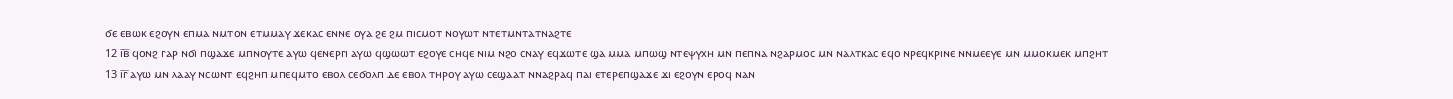ϭⲉ ⲉⲃⲱⲕ ⲉϩⲟⲩⲛ ⲉⲡⲙⲁ ⲛⲙⲧⲟⲛ ⲉⲧⲙⲙⲁⲩ ϫⲉⲕⲁⲥ ⲉⲛⲛⲉ ⲟⲩⲁ ϩⲉ ϩⲙ ⲡⲓⲥⲙⲟⲧ ⲛⲟⲩⲱⲧ ⲛⲧⲉⲧⲙⲛⲧⲁⲧⲛⲁϩⲧⲉ
12 ⲓ̅ⲃ̅ ϥⲟⲛϩ ⲅⲁⲣ ⲛϭⲓ ⲡϣⲁϫⲉ ⲙⲡⲛⲟⲩⲧⲉ ⲁⲩⲱ ϥⲉⲛⲉⲣⲅⲓ ⲁⲩⲱ ϥϣⲱⲱⲧ ⲉϩⲟⲩⲉ ⲥⲏϥⲉ ⲛⲓⲙ ⲛϩⲟ ⲥⲛⲁⲩ ⲉϥϫⲱⲧⲉ ϣⲁ ⲙⲙⲁ ⲙⲡⲱϣ ⲛⲧⲉⲯⲩⲭⲏ ⲙⲛ ⲡⲉⲡⲛⲁ ⲛϩⲁⲣⲙⲟⲥ ⲙⲛ ⲛⲁⲗⲧⲕⲁⲥ ⲉϥⲟ ⲛⲣⲉϥⲕⲣⲓⲛⲉ ⲛⲛⲙⲉⲉⲩⲉ ⲙⲛ ⲙⲙⲟⲕⲙⲉⲕ ⲙⲡϩⲏⲧ
13 ⲓ̅ⲅ̅ ⲁⲩⲱ ⲙⲛ ⲗⲁⲁⲩ ⲛⲥⲱⲛⲧ ⲉϥϩⲏⲡ ⲙⲡⲉϥⲙⲧⲟ ⲉⲃⲟⲗ ⲥⲉϭⲟⲗⲡ ⲇⲉ ⲉⲃⲟⲗ ⲧⲏⲣⲟⲩ ⲁⲩⲱ ⲥⲉϣⲁⲁⲧ ⲛⲛⲁϩⲣⲁϥ ⲡⲁⲓ ⲉⲧⲉⲣⲉⲡϣⲁϫⲉ ϫⲓ ⲉϩⲟⲩⲛ ⲉⲣⲟϥ ⲛⲁⲛ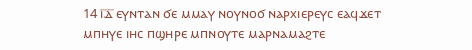14 ⲓ̅ⲇ̅ ⲉⲩⲛⲧⲁⲛ ϭⲉ ⲙⲙⲁⲩ ⲛⲟⲩⲛⲟϭ ⲛⲁⲣⲭⲓⲉⲣⲉⲩⲥ ⲉⲁϥϫⲉⲧ ⲙⲡⲏⲩⲉ ⲓⲏⲥ ⲡϣⲏⲣⲉ ⲙⲡⲛⲟⲩⲧⲉ ⲙⲁⲣⲛⲁⲙⲁϩⲧⲉ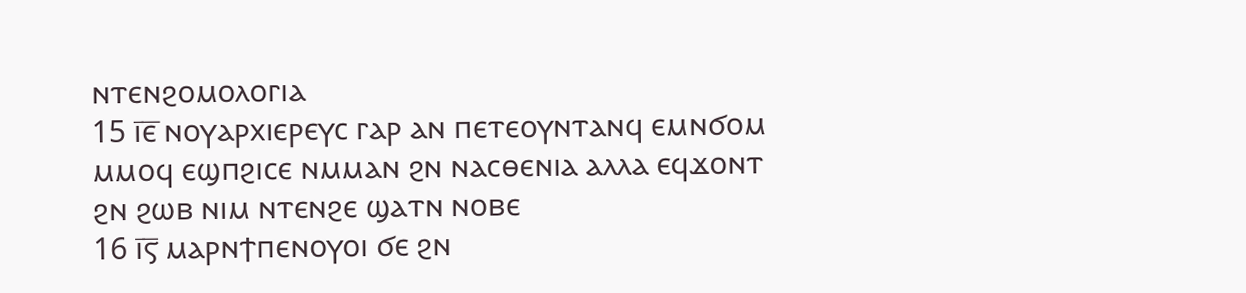ⲛⲧⲉⲛϩⲟⲙⲟⲗⲟⲅⲓⲁ
15 ⲓ̅ⲉ̅ ⲛⲟⲩⲁⲣⲭⲓⲉⲣⲉⲩⲥ ⲅⲁⲣ ⲁⲛ ⲡⲉⲧⲉⲟⲩⲛⲧⲁⲛϥ ⲉⲙⲛϭⲟⲙ ⲙⲙⲟϥ ⲉϣⲡϩⲓⲥⲉ ⲛⲙⲙⲁⲛ ϩⲛ ⲛⲁⲥⲑⲉⲛⲓⲁ ⲁⲗⲗⲁ ⲉϥϫⲟⲛⲧ ϩⲛ ϩⲱⲃ ⲛⲓⲙ ⲛⲧⲉⲛϩⲉ ϣⲁⲧⲛ ⲛⲟⲃⲉ
16 ⲓ̅ⲋ̅ ⲙⲁⲣⲛϯⲡⲉⲛⲟⲩⲟⲓ ϭⲉ ϩⲛ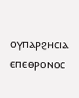ⲟⲩⲡⲁⲣϩⲏⲥⲓⲁ ⲉⲡⲉⲑⲣⲟⲛⲟⲥ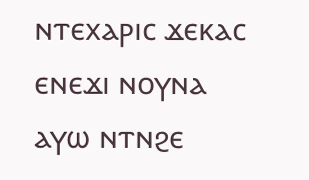ⲛⲧⲉⲭⲁⲣⲓⲥ ϫⲉⲕⲁⲥ ⲉⲛⲉϫⲓ ⲛⲟⲩⲛⲁ ⲁⲩⲱ ⲛⲧⲛϩⲉ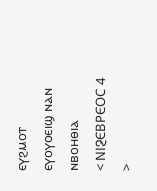ⲉⲩϩⲙⲟⲧ ⲉⲩⲟⲩⲟⲉⲓϣ ⲛⲁⲛ ⲛⲃⲟⲏⲑⲓⲁ
< ⲚⲒⳈⲈⲂⲢⲈⲞⲤ 4 >